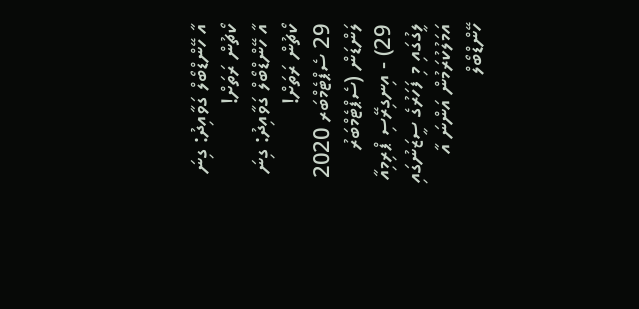އާ ހޭންޑްބޯލް ގަވާއިދު: ގިނަ ކޯޗުން ރަތަށް!
އާ ހޭންޑްބޯލް ގަވާއިދު: ގިނަ ކޯޗުން ރަތަށް!
29 ސެޕްޓެމްބަރ 2020
ލަންޑަން (ސެޕްޓެމްބަރު 29) - އިނގިރޭސި ޕްރިމިއާ ލީގުގައި މި ފަހަރުގެ ސީޒަނުގައި އަމަލުކުރަމުން އަންނަ އާ ހޭންޑްބޯލް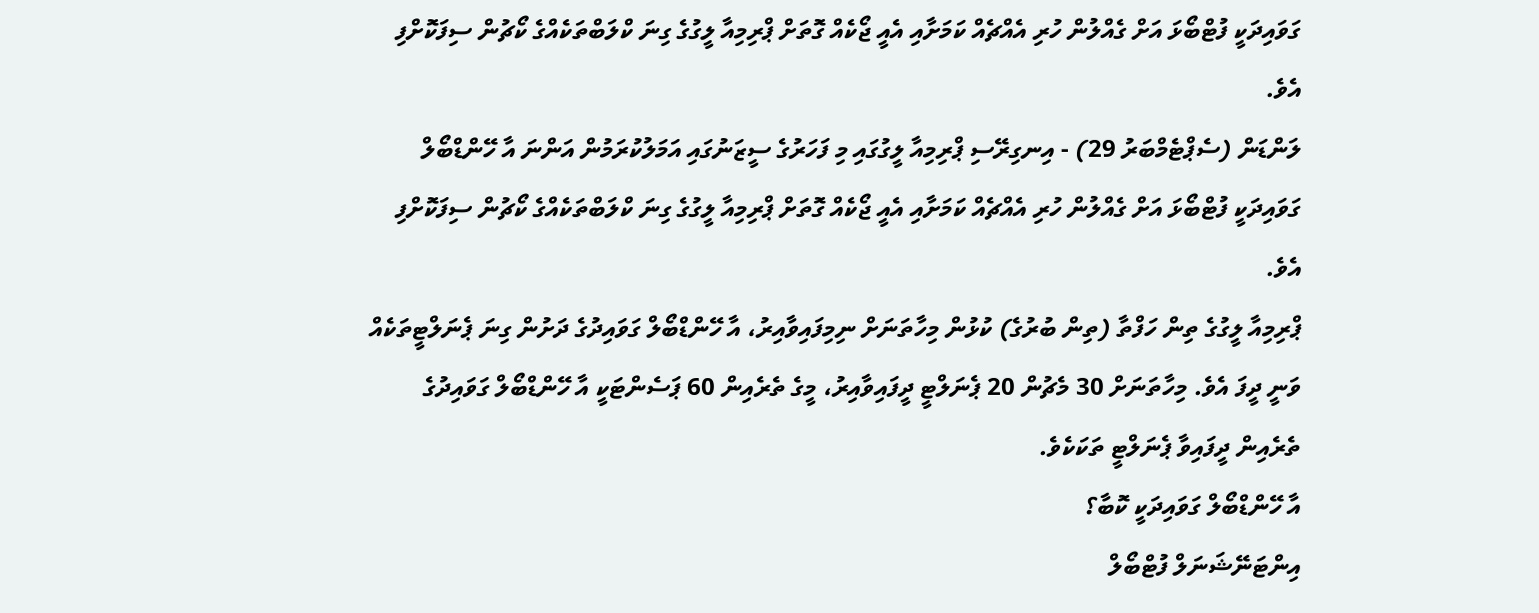ގަވައިދަކީ ފުޓްބޯޅަ އަށް ގެއްލުން ހުރި އެއްޗެއް ކަމަށާއި އެއީ ޖޯކެއް ގޮތަށް ޕްރިމިއާ ލީގުގެ ގިނަ ކްލަބްތަކެއްގެ ކޯޗުން ސިފަކޮށްފި އެވެ.
ލަންޑަން (ސެޕްޓެމްބަރު 29) - އިނގިރޭސި ޕްރިމިއާ ލީގުގައި މި ފަހަރުގެ ސީޒަނުގައި އަމަލުކުރަމުން އަންނަ އާ ހޭންޑްބޯލް ގަވައިދަކީ ފުޓްބޯޅަ އަށް ގެއްލުން ހުރި އެއްޗެއް ކަމަށާއި އެއީ ޖޯކެއް ގޮތަށް ޕްރިމިއާ ލީގުގެ ގިނަ ކްލަބްތަކެއްގެ ކޯޗުން ސިފަކޮށްފި އެވެ.
ޕްރިމިއާ ލީގުގެ ތިން ހަފްތާ (ތިން ބުރުގެ) ކުޅުން މިހާތަނަށް ނިމިފައިވާއިރު، އާ ހޭންޑްބޯލް ގަވައިދުގެ ދަށުން ގިނަ ޕެނަލްޓީތަކެއް ވަނީ ދީފަ އެވެ. މިހާތަނަށް 30 މެޗުން 20 ޕެނަލްޓީ ދީފައިވާއިރު، މީގެ ތެރެއިން 60 ޕަސެންޓަކީ އާ ހޭންޑްބޯލް ގަވައިދުގެ ތެރެއިން ދީފައިވާ ޕެނަލްޓީ ތަކަކެވެ.
އާ ހޭންޑްބޯލް ގަވައިދަކީ ކޮބާ؟
އިންޓަނޭޝަނަލް ފުޓްބޯލް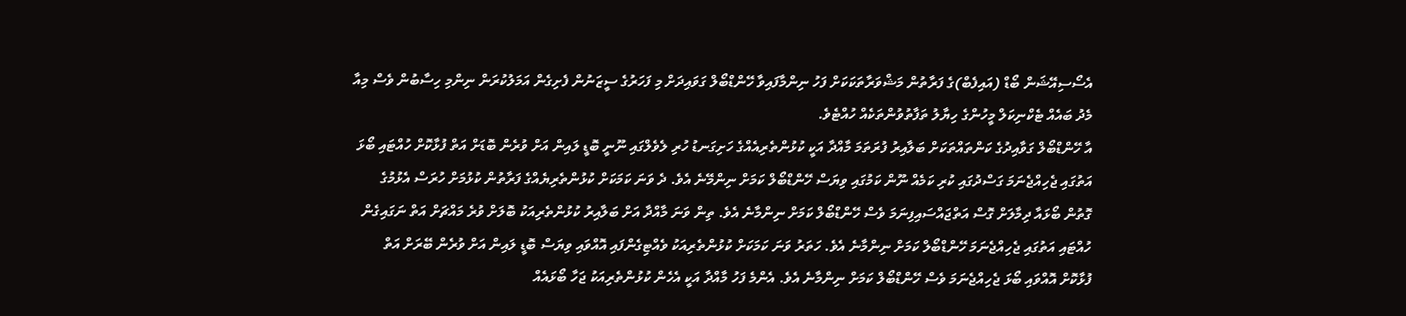އެސޯސިއޭޝަން ބޯޑް (އައިފެބް)ގެ ފަރާތުން މަޝްވަރާތަކަކަށް ފަހު ނިންމާފައިވާ ހޭންޑްބޯލް ގަވައިދަށް މި ފަހަރުގެ ސީޒަނުން ފެށިގެން އަމަލުކުރަން ނިންމި ހިސާބުން ވެސް މިއާ މެދު ބައެއް ޓެކްނިކަލް މީހުންގެ ހިޔާލު ތަފާތުވުންތަކެއް ހުއްޓެވެ.
އާ ހޭންޑްބޯލް ގަވާއިދުގެ ކަންތައްތަކަށް ބަލާއިރު ފުރަތަމަ މާއްދާ އަކީ ކުޅުންތެރިއެއްގެ ހަށިގަނޑު ހުރި ލެވެލްގައި ނޫނީ ބޮޑީ ލައިން އަށް ވުރެން ބޮޑަށް އަތް ފުޅާކޮށް ހުއްޓައި ބޯޅަ އަތުގައި ޖެހިއްޖެނަމަ ގަސްދުގައި ކުރި ކަމެއް ނޫން ކަމުގައި ވިޔަސް ހޭންޑްބޯލް ކަމަށް ނިންމޭނެ އެވެ. ދެ ވަނަ ކަމަކަށް ކުޅުންތެރިޔެއްގެ ފަރާތުން ކުޅުމަށް ހުރަސް އެޅުމުގެ ގޮތުން ބޯޅައާ ދިމާލަށް ގޮސް އަތްޖައްސައިފިނަމަ ވެސް ހޭންޑްބޯލް ކަމަށް ނިންމާނެ އެވެ. ތިން ވަނަ މާއްދާ އަށް ބަލާއިރު ކުޅުންތެރިއަކު ބޮލަށް ވުރެ މައްޗަށް އަތް ނަގައިގެން ހުއްޓައި އަތުގައި ޖެހިއްޖެނަމަ ހޭންޑްބޯލް ކަމަށް ނިންމާނެ އެވެ. ހަތަރު ވަނަ ކަމަކަށް ކުޅުންތެރިއަކު ވެއްޓިގެންފައި އޮއްވައި ވިޔަސް ބޮޑީ ލައިން އަށް ވުރެން ބޭރަށް އަތް ފުޅާކޮށް އޮއްވައި ބޯޅަ ޖެހިއްޖެނަމަ ވެސް ހޭންޑްބޯލް ކަމަށް ނިންމާނެ އެވެ. އެންމެ ފަހު މާއްދާ އަކީ އެހެން ކުޅުންތެރިއަކު ޖަހާ ބޯޅައެއް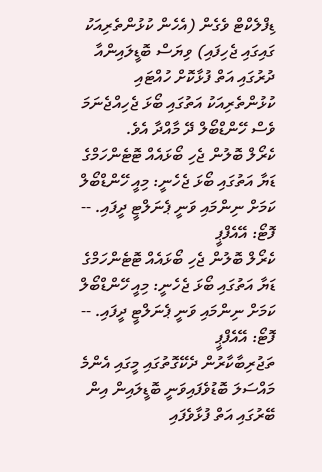ޑިފްލެކްޓް ވެގެން (އެހެން ކުޅުންތެރިއަކު ގައިގައި ޖެހިފައި) ވިޔަސް ބޮޑީލައިންއާ ދުރުގައި އަތް ފުޅާކޮށް ހުއްޓައި ކުޅުންތެރިއަކު އަތުގައި ބޯޅަ ޖެހިއްޖެނަމަ ވެސް ހޭންޑްބޯލް ދޭ މާއްދާ އެވެ.
ކެރޯލް ބޮލުން ޖެހި ބޯޅައެއް ޓޮޓެންހަމްގެ ޑަޔާ އަތުގައި ބޯޅަ ޖެހެނީ: މިއީ ހޭންޑްބޯލް ކަމަށް ނިންމައި ވަނީ ޕެނަލްޓީ ދީފައި. -- ފޮޓޯ: އޭއެފްޕީ
ކެރޯލް ބޮލުން ޖެހި ބޯޅައެއް ޓޮޓެންހަމްގެ ޑަޔާ އަތުގައި ބޯޅަ ޖެހެނީ: މިއީ ހޭންޑްބޯލް ކަމަށް ނިންމައި ވަނީ ޕެނަލްޓީ ދީފައި. -- ފޮޓޯ: އޭއެފްޕީ
ތަޖުރިބާކާރުން ދެކޭގޮތުގައި މީގައި އެންމެ މައްސަލަ ބޮޑުވެފައިވަނީ ބޮޑީލައިން އިން ބޭރުގައި އަތް ފުޅާވެފައި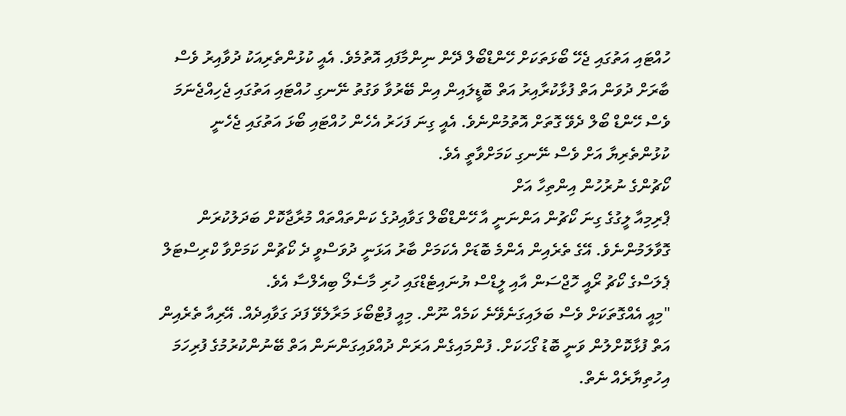ހުއްޓައި އަތުގައި ޖެހޭ ބޯޅަތަކަށް ހޭންޑްބޯލް ދޭން ނިންމާފައި އޮތުމެވެ. އެއީ ކުޅުންތެރިއަކު ދުވާއިރު ވެސް ބާރަށް ދުވަން އަތް ފުޅާކުރާއިރު އަތް ބޮޑީލައިން އިން ބޭރުވާ ވަގުތު ނޭނގި ހުއްޓައި އަތުގައި ޖެހިއްޖެނަމަ ވެސް ހޭންޑް ބޯލް ދެވޭ ގޮތަށް އޮތުމުންނެވެ. އެއީ ގިނަ ފަހަރު އެހެން ހުއްޓައި ބޯޅަ އަތުގައި ޖެހެނީ ކުޅުންތެރިޔާ އަށް ވެސް ނޭނގި ކަމަށްވާތީ އެވެ.
ކޯޗުންގެ ނުރުހުން އިންތިހާ އަށް
ޕްރިމިއާ ލީގުގެ ގިނަ ކޯޗުން އަންނަނީ އާ ހޭންޑްބޯލް ގަވާއިދުގެ ކަންތައްތައް މުރާޖާކޮށް ބަދަލުކުރަން ގޮވާލަމުންނެވެ. އޭގެ ތެރެއިން އެންމެ ބޮޑަށް އެކަމަށް ބާރު އަޅަނީ ދުވަސްވީ ދެ ކޯޗުން ކަމަށްވާ ކްރިސްޓަލް ޕެލަސްގެ ކޯޗު ރޯއީ ހޮޖްސަން އާއި ލީޑްސް ޔުނައިޓެޑްގައި ހުރި މާސެލޯ ބިއެލްސާ އެވެ.
"މިއީ އެއްގޮތަކަށް ވެސް ބަލައިގަނެވޭނެ ކަމެއް ނޫން. މިއީ ފުޓްބޯޅަ މަރާލެވޭ ފަދަ ގަވާއިދެއް. އޭރިއާ ތެރެއިން އަތް ފުޅާކޮށްލުން ވަނީ ބޮޑު ގޯހަކަށް. ފުންމައިގެން އަރަން ދުއްވައިގަންނަން އަތް ބޭނުންކުރުމުގެ ފުރިހަމަ އިހުތިޔާރެއް ނެތް.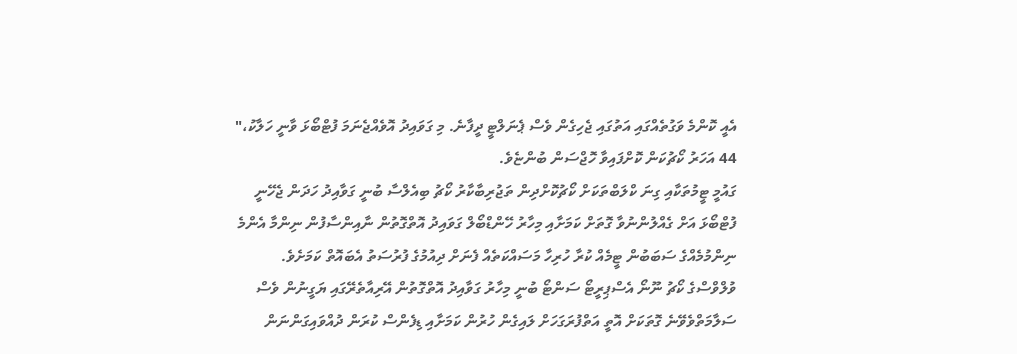އެއީ ކޮންމެ ވަގުތެއްގައި އަތުގައި ޖެހިގެން ވެސް ޕެނަލްޓީ ދީފާނެ. މި ގަވައިދު އޮވެއްޖެނަމަ ފުޓްބޯޅަ ވާނީ ހަލާކު،" 44 އަހަރު ކޯޗުކަން ކޮށްފައިވާ ހޮޖްސަން ބުންޏެވެ.
ގައުމީ ޓީމުތަކާއި ގިނަ ކްލަބްތަކަށް ކޯޗުކޮށްދިން ތަޖުރިބާކާރު ކޯޗު ބިއެލްސާ ބުނީ ގަވާއިދު ހަދަން ޖެހޭނީ ފުޓްބޯޅަ އަށް ގެއްލުންނުވާ ގޮތަށް ކަމަށާއި މިހާރު ހޭންޑްބޯލް ގަވައިދު އޮތްގޮތުން ނާއިންސާފުން ނިންމާ އެންމެ ނިންމުމެއްގެ ސަބަބުން ޓީމެއް ކުރާ ހުރިހާ މަސައްކަތެއް ފެނަށް ދިއުމުގެ ފުރުސަތު އެބައޮތް ކަމަށެވެ.
ވުލްވްސްގެ ކޯޗު ނޫނޯ އެސްޕިރީޓޯ ސަންޓޯ ބުނީ މިހާރު ގަވާއިދު އޮތްގޮތުން އޭރިއާތެރޭގައި ޔަގީނުން ވެސް ސަލާމަތްވެވޭނެ ގޮތަކަށް އޮތީ އަތްފުރަގަހަށް ލައިގެން ހުރުން ކަމަށާއި ޑިފެންސް ކުރަން ދުއްވައިގަންނަން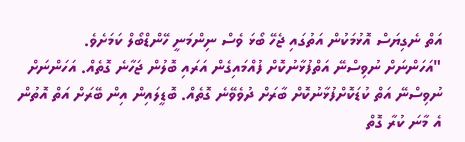އަތް ނެގިޔަސް އޮޅުމަކުން އަތުގައި ޖެހޭ ބޯޅަ ވެސް ނިންމަނީ ހޭންޑްބޯލް ކަމަށެވެ.
"އަހަންނަށް ނުވިސްނޭ އަތްފުޅާނުކޮށް ފުއްމައިގެން އަރައި ބޮލުން ޖަހާނެ ގޮތެއް. އަހަންނަށް ނުވިސްނޭ އަތް ކުޑަކޮށްފުޅާނުކޮށް ބާރަށް ދުވެވޭނެ ގޮތެއް. ބޮޑީލައިން އިން ބޭރަށް އަތް އޮތުން އެ މާނަ ކުރާ ގޮތް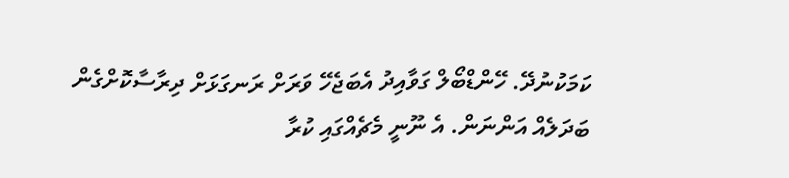ކަމަކުނުދޭ. ހޭންޑްބޯލް ގަވާއިދު އެބަޖެހޭ ވަރަށް ރަނގަޅަށް ދިރާސާކޮށްގެން ބަދަލެއް އަންނަން. އެ ނޫނީ މެޗެއްގައި ކުރާ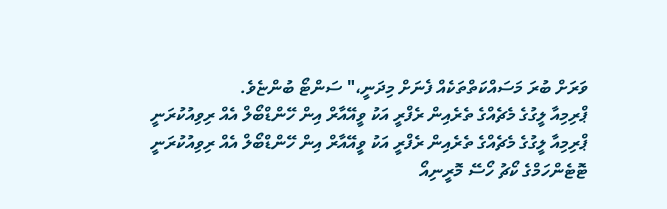ވަރަށް ބުރަ މަސައްކަތްތަކެއް ފެނަށް މިދަނީ،" ސަންޓޯ ބުންޏެވެ.
ޕްރިމިއާ ލީގުގެ މެޗެއްގެ ތެރެއިން ރެފްރީ އަކު ވީއޭއާރް އިން ހޭންޑްބޯލް އެއް ރިވިއުކުރަނީ
ޕްރިމިއާ ލީގުގެ މެޗެއްގެ ތެރެއިން ރެފްރީ އަކު ވީއޭއާރް އިން ހޭންޑްބޯލް އެއް ރިވިއުކުރަނީ
ޓޮޓެންހަމްގެ ކޯޗު ހޯސޭ މޮރީނިއޯ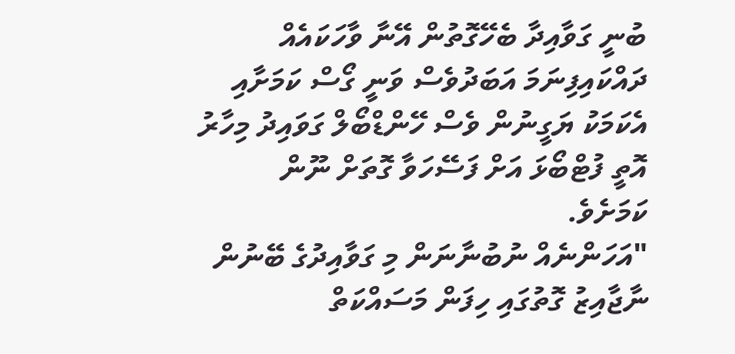ބުނީ ގަވާއިދާ ބެހޭގޮތުން އޭނާ ވާހަކައެއް ދައްކައިފިނަމަ އަބަދުވެސް ވަނީ ގޯސް ކަމަށާއި އެކަމަކު ޔަގީނުން ވެސް ހޭންޑްބޯލް ގަވައިދު މިހާރު އޮތީ ފުޓްބޯޅަ އަށް ފަސޭހަވާ ގޮތަށް ނޫން ކަމަށެވެ.
"އަހަންނެއް ނުބުނާނަން މި ގަވާއިދުގެ ބޭނުން ނާޖާއިޒު ގޮތުގައި ހިފަން މަސައްކަތް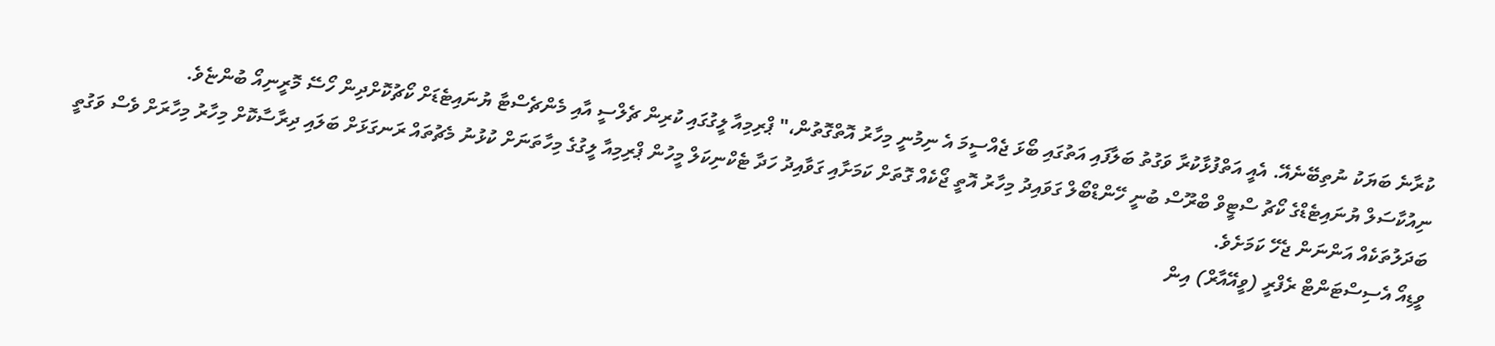ކުރާނެ ބަޔަކު ނުތިބޭނެއޭ. އެއީ އަތްފުޅާކުރާ ވަގުތު ބަލާފައި އަތުގައި ބޯޅަ ޖެއްސީމަ އެ ނިމުނީ މިހާރު އޮތްގޮތުން،" ޕްރިމިއާ ލީގުގައި ކުރިން ޗެލްސީ އާއި މެންޗެސްޓާ ޔުނައިޓެޑަށް ކޯޗުކޮށްދިން ހޯސޭ މޮރީނިއޯ ބުންޏެވެ.
ނިއުކާސަލް ޔުނައިޓެޑްގެ ކޯޗު ސްޓީވް ބްރޫސް ބުނީ ހޭންޑްބޯލް ގަވައިދު މިހާރު އޮތީ ޖޯކެއް ގޮތަށް ކަމަށާއި ގަވާއިދު ހަދާ ޓެކްނިކަލް މީހުން ޕްރިމިއާ ލީގުގެ މިހާތަނަށް ކުޅުނު މެޗުތައް ރަނގަޅަށް ބަލައި ދިރާސާކޮށް މިހާރު މިހާރަށް ވެސް ވަގުތީ ބަދަލުތަކެއް އަންނަން ޖެހޭ ކަމަށެވެ.
ވީޑިއޯ އެސިސްޓަންޓް ރެފްރީ (ވީއޭއާރް) އިން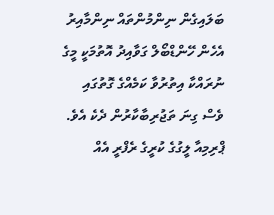ބަލައިގެން ނިންމުންތައް ނިންމާއިރު އެހެން ހޭންޑްބޯލް ގަވާއިދު އޮތުމަކީ މީގެ ނުރައްކާ އިތުރުވާ ކަމެއްގެ ގޮތުގައި ވެސް ގިނަ ތަޖުރިބާކާރުން ދެކެ އެވެ. ޕްރިމިއާ ލީގުގެ ކުރީގެ ރެފްރީ އެއް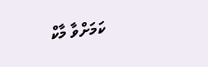ކަމަށްވާ މާކް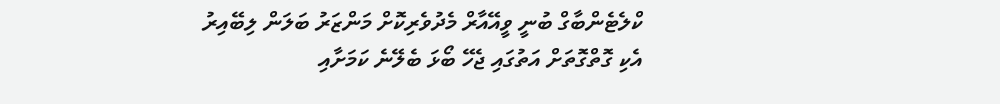ކްލެޓެންބާގް ބުނީ ވީއޭއާރް މެދުވެރިކޮށް މަންޒަރު ބަލަން ލިބޭއިރު އެކި ގޮތްގޮތަށް އަތުގައި ޖެހޭ ބޯޅަ ބެލޭނެ ކަމަށާއި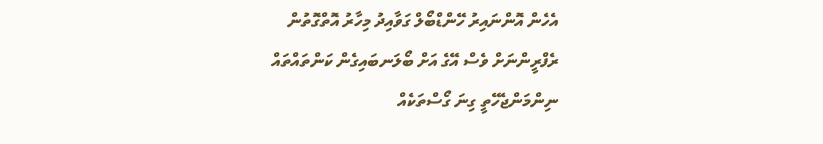އެހެން އޮންނައިރު ހޭންޑްބޯލް ގަވާއިދު މިހާރު އޮތްގޮތުން ރެފްރީންނަށް ވެސް އޭގެ އަށް ބޯލަނބައިގެން ކަންތައްތައް ނިންމަންޖެހޭތީ ގިނަ ގޯސްތަކެއް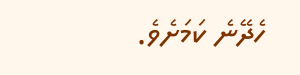ހެދޭނެ ކަމަށެވެ.